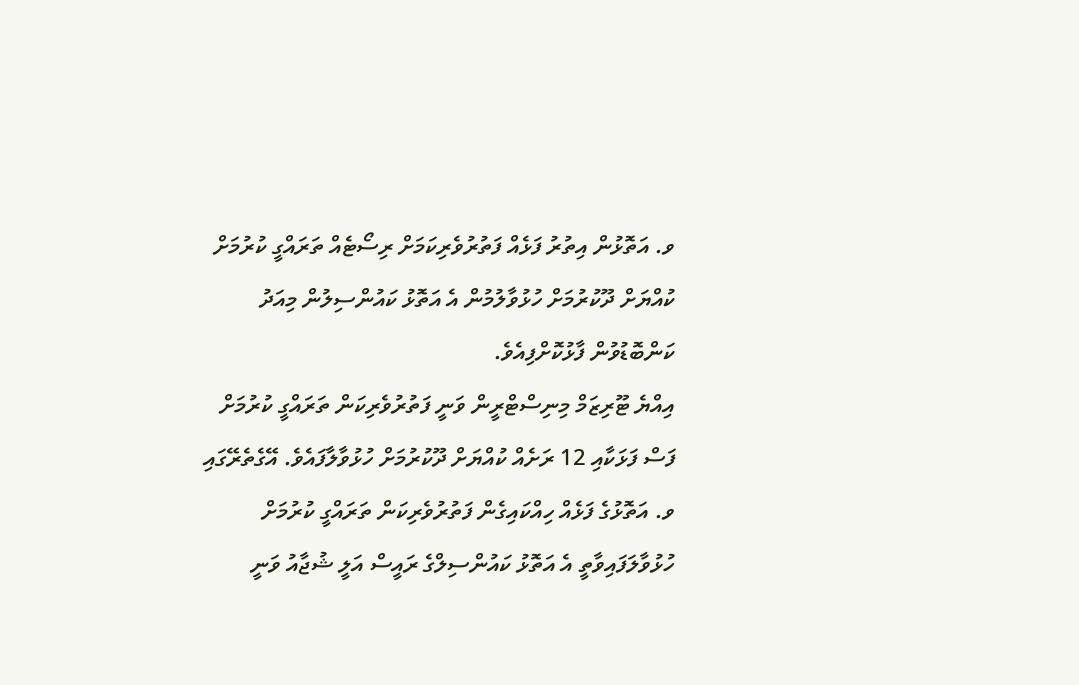ވ. އަތޮޅުން އިތުރު ފަޅެއް ފަތުރުވެރިކަމަށް ރިސޯޓެއް ތަރައްގީ ކުރުމަށް ކުއްޔަށް ދޫކުރުމަށް ހުޅުވާލުމުން އެ އަތޮޅު ކައުންސިލުން މިއަދު ކަންބޮޑުވުން ފާޅުކޮށްފިއެވެ.
އިއްޔެ ޓޫރިޒަމް މިނިސްޓްރީން ވަނީ ފަތުރުވެރިކަން ތަރައްގީ ކުރުމަށް ފަސް ފަޅަކާއި 12 ރަށެއް ކުއްޔަށް ދޫކުރުމަށް ހުޅުވާލާފައެވެ. އޭގެތެރޭގައި ވ. އަތޮޅުގެ ފަޅެއް ހިއްކައިގެން ފަތުރުވެރިކަން ތަރައްގީ ކުރުމަށް ހުޅުވާލަފައިވާތީ އެ އަތޮޅު ކައުންސިލްގެ ރައީސް އަލީ ޝުޖާއު ވަނީ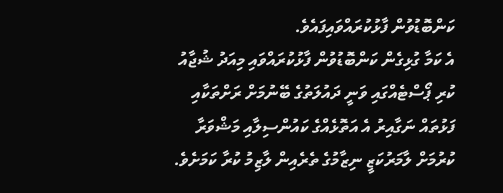ކަންބޮޑުވުން ފާޅުކުރައްވައިފައެވެ.
އެ ކަމާ ގުޅިގެން ކަންބޮޑުވުން ފާޅުކުރައްވައި މިއަދު ޝުޖާއު ކުރި ޕޯސްޓެއްގައި ވަނީ ދައުލަތުގެ ބޭނުމަށް ރަށްތަކާއި ފަޅުތައް ނަގާއިރު އެ އަތޮޅެއްގެ ކައުންސިލާއި މަޝްވަރާ ކުރުމަށް ލާމަރުކަޒީ ނިޒާމުގެ ތެރެއިން ލާޒިމު ކުރާ ކަމަށެވެ.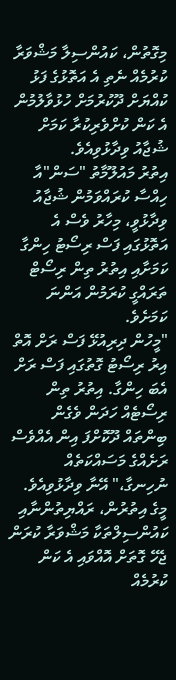މިގޮތުން، ކައުންސިލާ މަޝްވަރާ ކުރުމެއް ނެތި އެ އަތޮޅުގެ ފަޅު ކުއްޔަށް ދޫކުރުމަށް ހުޅުވާލުމުން އެ ކަން ކުށްވެރިކުރާ ކަމަށް ޝުޖާއު ވިދާޅުވިއެވެ.
އިތުރު މައުލޫމާތު "ސަން"އާ ހިއްސާ ކުރައްވަމުން ޝުޖާއު ވިދާޅުވީ، މިހާރު ވެސް އެ އަތޮޅުގައި ފަސް ރިސޯޓު ހިންގާ ކަމަށާއި އިތުރު ތިން ރިސޯޓް ތަރައްގީ ކުރަމުން އަންނަ ކަމަށެވެ.
"މީހުން ދިރިއުޅޭ ފަސް ރަށް އޮތް އިރު ރިސޯޓު ގޮތުގައި ފަސް ރަށް އެބަ ހިންގާ. އިތުރު ތިން ރިސޯޓެއް ހަދަން ވެގެން ބިންތައް ދޫކޮށްފަ އިން އެއްވެސް ރަށެއްގެ މަސައްކަތެއް ނުހިނގާ،" އޭނާ ވިދާޅުވިއެވެ.
މީގެ އިތުރުން، ރައްޔިތުންނާއި ކައުންސިލްތަކާ މަޝްވަރާ ކުރަން ޖެހޭ ގޮތަށް އޮއްވައި އެ ކަން ކުރުމެއް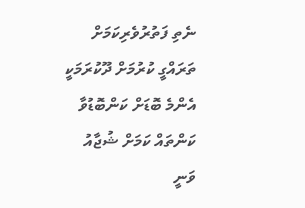ނެތި ފަތުރުވެރިކަމަށް ތަރައްގީ ކުރުމަށް ދޫކުރަމަކީ އެންމެ ބޮޑަށް ކަންބޮޑުވާ ކަންތައް ކަމަށް ޝުޖާއު ވަނީ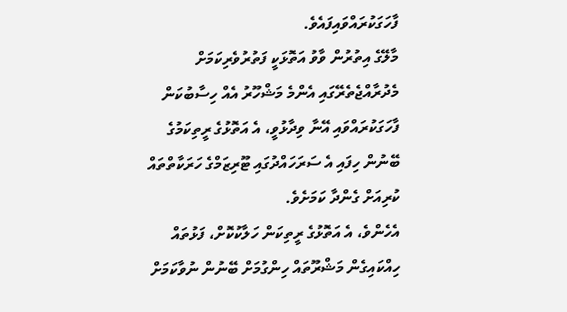ފާހަގަކުރައްވައިފައެވެ.
މާލޭގެ އިތުރުން ވާވު އަތޮޅަކީ ފަތުރުވެރިކަމަށް މެދުރާއްޖެތެރޭގައި އެންމެ މަޝްހޫރު އެއް ހިސާބުކަން ފާހަގަކުރައްވައި އޭނާ ވިދާޅުވީ، އެ އަތޮޅުގެ ރީތިކަމުގެ ބޭނުން ހިފައި އެ ސަރަހައްދުގައި ޓޫރިޒަމްގެ ހަރަކާތްތައް ކުރިއަށް ގެންދާ ކަމަށެވެ.
އެހެންވެ، އެ އަތޮޅުގެ ރީތިކަން ހަލާކުކޮށް، ފަޅުތައް ހިއްކައިގެން މަޝްރޫތައް ހިންގުމަށް ބޭނުން ނުވާކަމަށް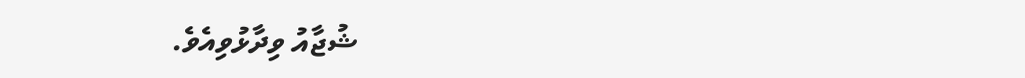ޝުޖާއު ވިދާޅުވިއެވެ.